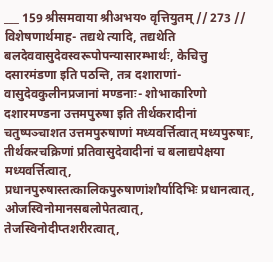___ 159 श्रीसमवाया श्रीअभय० वृत्तियुतम् // 273 // विशेषणार्थमाह- तद्यथे त्यादि, तद्यथेति बलदेववासुदेवस्वरूपोपन्यासारम्भार्थः, केचित्तु दसारमंडणा इति पठन्ति, तत्र दशाराणां- वासुदेवकुलीनप्रजानां मण्डनाः- शोभाकारिणो दशारमण्डना उत्तमपुरुषा इति तीर्थकरादीनां चतुष्पञ्चाशत उत्तमपुरुषाणां मध्यवर्त्तित्वात् मध्यपुरुषाः, तीर्थकरचक्रिणां प्रतिवासुदेवादीनां च बलाद्यपेक्षया मध्यवर्त्तित्वात्, प्रधानपुरुषास्तत्कालिकपुरुषाणांशौर्यादिभिः प्रधानत्वात्, ओजस्विनोमानसबलोपेतत्वात्, तेजस्विनोदीप्तशरीरत्वात्,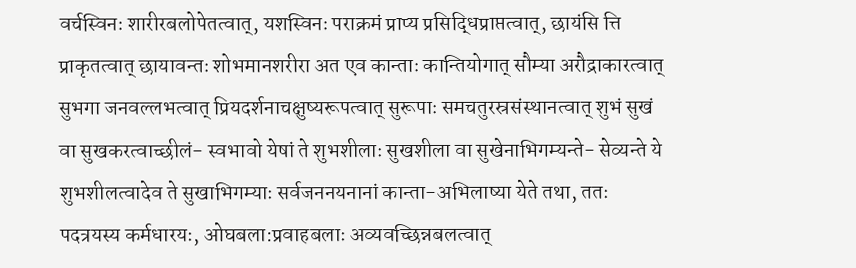वर्चस्विनः शारीरबलोपेतत्वात्, यशस्विनः पराक्रमं प्राप्य प्रसिद्धिप्राप्तत्वात्, छायंसि त्ति प्राकृतत्वात् छायावन्तः शोभमानशरीरा अत एव कान्ताः कान्तियोगात् सौम्या अरौद्राकारत्वात् सुभगा जनवल्लभत्वात् प्रियदर्शनाचक्षुष्यरूपत्वात् सुरूपाः समचतुरस्रसंस्थानत्वात् शुभं सुखं वा सुखकरत्वाच्छीलं- स्वभावो येषां ते शुभशीलाः सुखशीला वा सुखेनाभिगम्यन्ते- सेव्यन्ते ये शुभशीलत्वादेव ते सुखाभिगम्याः सर्वजननयनानां कान्ता-अभिलाष्या येते तथा, ततः पदत्रयस्य कर्मधारयः, ओघबला:प्रवाहबलाः अव्यवच्छिन्नबलत्वात्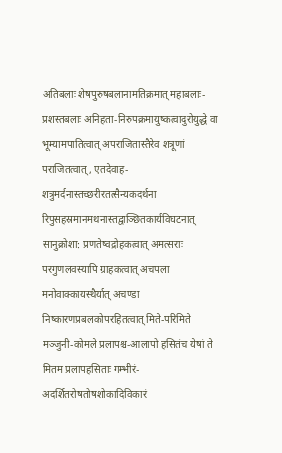अतिबलाः शेषपुरुषबलानामतिक्रमात् महाबलाः- प्रशस्तबलाः अनिहता-निरुपक्रमायुष्कत्वादुरोयुद्धे वा भूम्यामपातित्वात् अपराजितास्तैरेव शत्रूणां पराजितत्वात्, एतदेवाह-शत्रुमर्दनास्तच्छरीरतत्सैन्यकदर्थना रिपुसहस्रमानमथनास्तद्वाञ्छितकार्यविघटनात् सानुक्रोशा: प्रणतेष्वद्रोहकत्वात् अमत्सराः परगुणलवस्यापि ग्राहकत्वात् अचपला मनोवाक्कायस्थैर्यात् अचण्डा निष्कारणप्रबलकोपरहितत्वात् मिते-परिमिते मञ्जुनी-कोमले प्रलापश्च-आलापो हसितंच येषां ते मितम प्रलापहसिताः गम्भीरं-अदर्शितरोषतोषशोकादिविकारं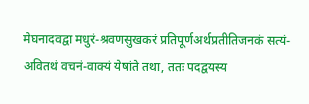मेघनादवद्वा मधुरं-श्रवणसुखकरं प्रतिपूर्णअर्थप्रतीतिजनकं सत्यं-अवितथं वचनं-वाक्यं येषांते तथा, ततः पदद्वयस्य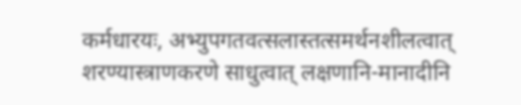कर्मधारयः, अभ्युपगतवत्सलास्तत्समर्थनशीलत्वात् शरण्यास्त्राणकरणे साधुत्वात् लक्षणानि-मानादीनि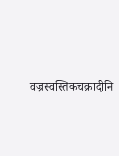वज्रस्वस्तिकचक्रादीनि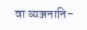वा व्यञ्जनानि-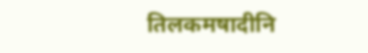तिलकमषादीनि